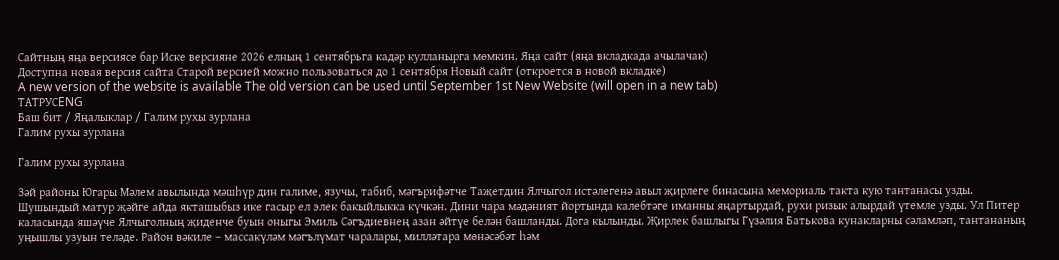Сайтның яңа версиясе бар Иске версияне 2026 елның 1 сентябрьга кадәр кулланырга мөмкин. Яңа сайт (яңа вкладкада ачылачак)
Доступна новая версия сайта Старой версией можно пользоваться до 1 сентября Новый сайт (откроется в новой вкладке)
A new version of the website is available The old version can be used until September 1st New Website (will open in a new tab)
ТАТРУСENG
Баш бит / Яңалыклар / Галим рухы зурлана
Галим рухы зурлана

Галим рухы зурлана

Зәй районы Югары Мәлем авылында мәшһүр дин галиме, язучы, табиб, мәгърифәтче Таҗетдин Ялчыгол истәлегенә авыл җирлеге бинасына мемориаль такта кую тантанасы узды.
Шушындый матур җәйге айда якташыбыз ике гасыр ел элек бакыйлыкка күчкән. Дини чара мәдәният йортында калебтәге иманны яңартырдай, рухи ризык алырдай үтемле узды. Ул Питер каласында яшәүче Ялчыголның җиденче буын оныгы Эмиль Сәгъдиевнең азан әйтүе белән башланды. Дога кылынды. Җирлек башлыгы Гүзәлия Батькова кунакларны сәламләп, тантананың уңышлы узуын теләде. Район вәкиле – массакүләм мәгълүмат чаралары, милләтара мөнәсәбәт һәм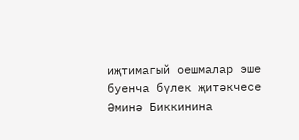иҗтимагый оешмалар эше буенча бүлек җитәкчесе Әминә Биккинина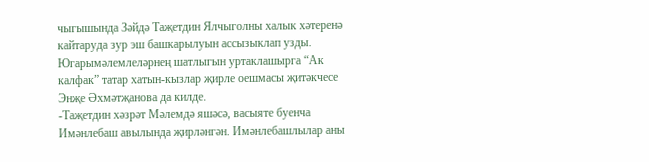чыгышында Зәйдә Таҗетдин Ялчыголны халык хәтеренә кайтаруда зур эш башкарылуын ассызыклап узды.
Югарымәлемлеләрнең шатлыгын уртаклашырга “Ак калфак” татар хатын-кызлар җирле оешмасы җитәкчесе Энҗе Әхмәтҗанова да килде.
-Таҗетдин хәзрәт Мәлемдә яшәсә, васыяте буенча Имәнлебаш авылында җирләнгән. Имәнлебашлылар аны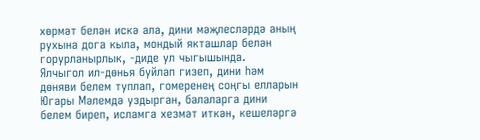хөрмәт белән искә ала, дини мәҗлесләрдә аның рухына дога кыла, мондый якташлар белән горурланырлык, -диде ул чыгышында.
Ялчыгол ил-дөнья буйлап гизеп, дини һәм дөняви белем туплап, гомеренең соңгы елларын Югары Мәлемдә уздырган, балаларга дини белем биреп, исламга хезмәт иткән, кешеләргә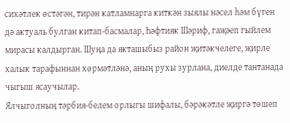сихәтлек өстәгән, тирән катламнарга киткән зыялы нәсел һәм бүген дә актуаль булган китап-басмалар, Һәфтияк Шәриф, гаҗәеп гыйлем мирасы калдырган. Шуңа да якташыбыз район җитәкчелеге, җирле халык тарафыннан хөрмәтләнә, аның рухы зурлана, диелде тантанада чыгыш ясаучылар.
Ялчыголның тәрбия-белем орлыгы шифалы, бәрәкәтле җиргә төшеп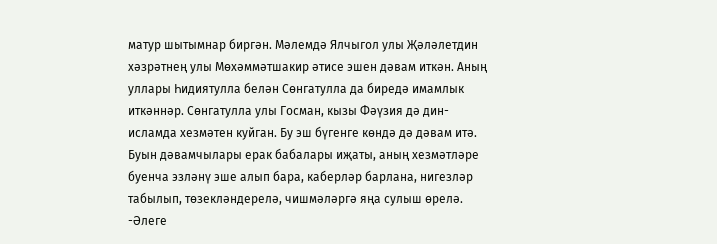матур шытымнар биргән. Мәлемдә Ялчыгол улы Җәләлетдин хәзрәтнең улы Мөхәммәтшакир әтисе эшен дәвам иткән. Аның уллары Һидиятулла белән Сөнгатулла да биредә имамлык иткәннәр. Сөнгатулла улы Госман, кызы Фәүзия дә дин-исламда хезмәтен куйган. Бу эш бүгенге көндә дә дәвам итә. Буын дәвамчылары ерак бабалары иҗаты, аның хезмәтләре буенча эзләнү эше алып бара, каберләр барлана, нигезләр табылып, төзекләндерелә, чишмәләргә яңа сулыш өрелә.
-Әлеге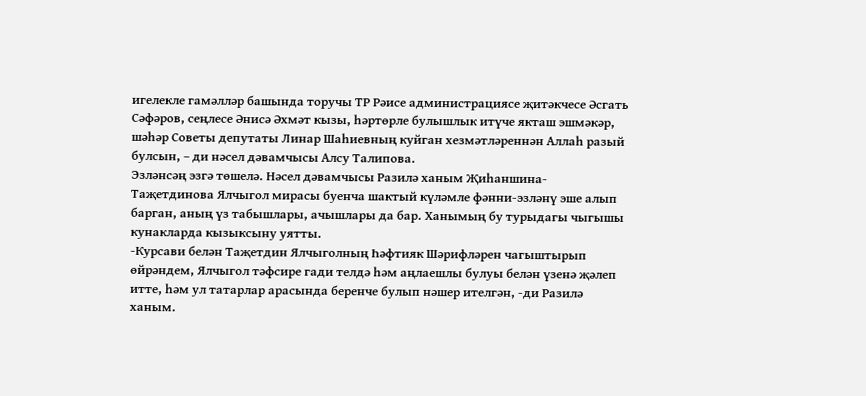игелекле гамәлләр башында торучы ТР Рәисе администрациясе җитәкчесе Әсгать Сәфәров, сеңлесе Әнисә Әхмәт кызы, һәртөрле булышлык итүче якташ эшмәкәр, шәһәр Советы депутаты Линар Шаһиевның куйган хезмәтләреннән Аллаһ разый булсын, – ди нәсел дәвамчысы Алсу Талипова.
Эзләнсәң эзгә төшелә. Нәсел дәвамчысы Разилә ханым Җиһаншина-Таҗетдинова Ялчыгол мирасы буенча шактый күләмле фәнни-эзләнү эше алып барган, аның үз табышлары, ачышлары да бар. Ханымың бу турыдагы чыгышы кунакларда кызыксыну уятты.
-Курсави белән Таҗетдин Ялчыголның Һәфтияк Шәрифләрен чагыштырып өйрәндем, Ялчыгол тәфсире гади телдә һәм аңлаешлы булуы белән үзенә җәлеп итте, һәм ул татарлар арасында беренче булып нәшер ителгән, -ди Разилә ханым.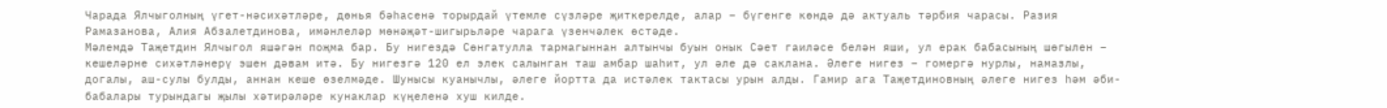Чарада Ялчыголның үгет-нәсихәтләре, дөнья бәһасенә торырдай үтемле сүзләре җиткерелде, алар – бүгенге көндә дә актуаль тәрбия чарасы. Разия Рамазанова, Алия Абзалетдинова, имәнлеләр мөнәҗәт-шигырьләре чарага үзенчәлек өстәде.
Мәлемдә Таҗетдин Ялчыгол яшәгән поҗма бар. Бу нигездә Сөнгатулла тармагыннан алтынчы буын онык Сәет гаиләсе белән яши, ул ерак бабасының шөгылен – кешеләрне сихәтләнерү эшен дәвам итә. Бу нигезгә 120 ел элек салынган таш амбар шаһит, ул әле дә саклана. Әлеге нигез – гомергә нурлы, намазлы, догалы, аш-сулы булды, аннан кеше өзелмәде. Шунысы куанычлы, әлеге йортта да истәлек тактасы урын алды. Гамир ага Таҗетдиновның әлеге нигез һәм әби-бабалары турындагы җылы хәтирәләре кунаклар күңеленә хуш килде.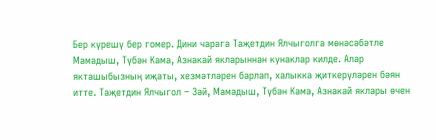Бер күрешү бер гомер. Дини чарага Таҗетдин Ялчыголга мөнәсәбәтле Мамадыш, Түбән Кама, Азнакай якларыннан кунаклар килде. Алар якташыбызның иҗаты, хезмәтләрен барлап, халыкка җиткерүләрен бәян итте. Таҗетдин Ялчыгол – Зәй, Мамадыш, Түбән Кама, Азнакай яклары өчен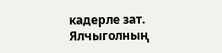кадерле зат. Ялчыголның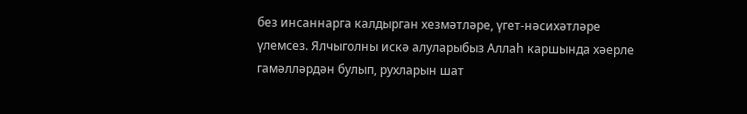без инсаннарга калдырган хезмәтләре, үгет-нәсихәтләре үлемсез. Ялчыголны искә алуларыбыз Аллаһ каршында хәерле гамәлләрдән булып, рухларын шат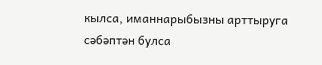кылса, иманнарыбызны арттыруга сәбәптән булса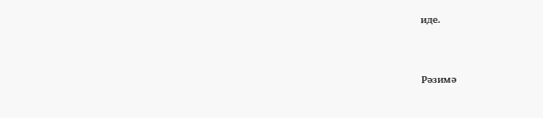иде.


Рәзимә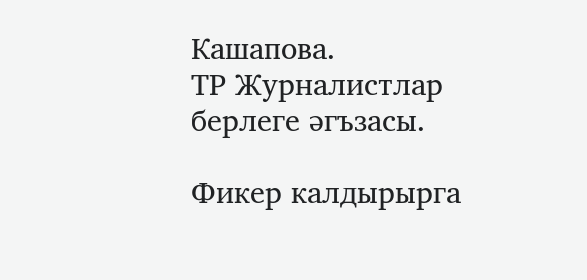Кашапова.
ТР Журналистлар берлеге әгъзасы.

Фикер калдырырга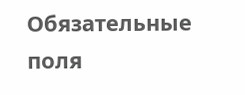Обязательные поля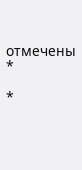отмечены *

*